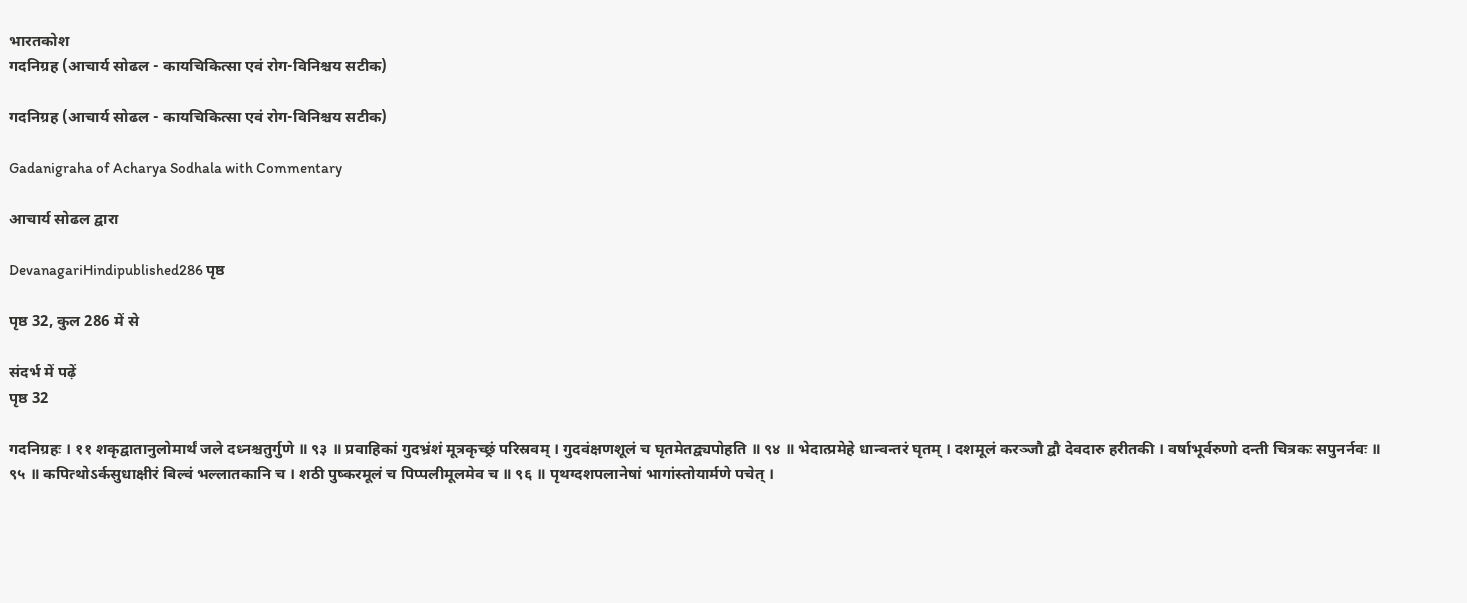भारतकोश
गदनिग्रह (आचार्य सोढल - कायचिकित्सा एवं रोग-विनिश्चय सटीक)

गदनिग्रह (आचार्य सोढल - कायचिकित्सा एवं रोग-विनिश्चय सटीक)

Gadanigraha of Acharya Sodhala with Commentary

आचार्य सोढल द्वारा

DevanagariHindipublished286 पृष्ठ

पृष्ठ 32, कुल 286 में से

संदर्भ में पढ़ें
पृष्ठ 32

गदनिग्रहः । ११ शकृद्वातानुलोमार्थं जले दध्नश्चतुर्गुणे ॥ ९३ ॥ प्रवाहिकां गुदभ्रंशं मूत्रकृच्छ्रं परिस्रवम् । गुदवंक्षणशूलं च घृतमेतद्व्यपोहति ॥ ९४ ॥ भेदात्प्रमेहे धान्वन्तरं घृतम् । दशमूलं करञ्जौ द्वौ देवदारु हरीतकी । वर्षाभूर्वरुणो दन्ती चित्रकः सपुनर्नवः ॥ ९५ ॥ कपित्थोऽर्कसुधाक्षीरं बिल्वं भल्लातकानि च । शठी पुष्करमूलं च पिप्पलीमूलमेव च ॥ ९६ ॥ पृथग्दशपलानेषां भागांस्तोयार्मणे पचेत् ।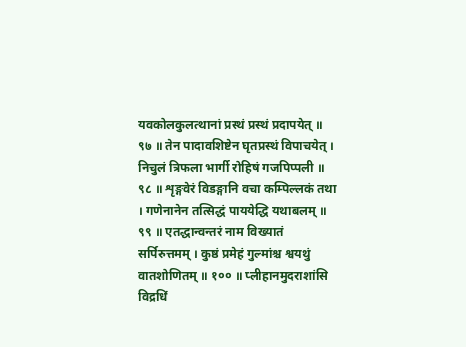यवकोलकुलत्थानां प्रस्थं प्रस्थं प्रदापयेत् ॥ ९७ ॥ तेन पादावशिष्टेन घृतप्रस्थं विपाचयेत् । निचुलं त्रिफला भार्गी रोहिषं गजपिप्पली ॥ ९८ ॥ शृङ्गवेरं विडङ्गानि वचा कम्पिल्लकं तथा । गणेनानेन तत्सिद्धं पाययेद्धि यथाबलम् ॥ ९९ ॥ एतद्धान्वन्तरं नाम विख्यातं सर्पिरुत्तमम् । कुष्ठं प्रमेहं गुल्मांश्च श्वयथुं वातशोणितम् ॥ १०० ॥ प्लीहानमुदराशांसि विद्रधिं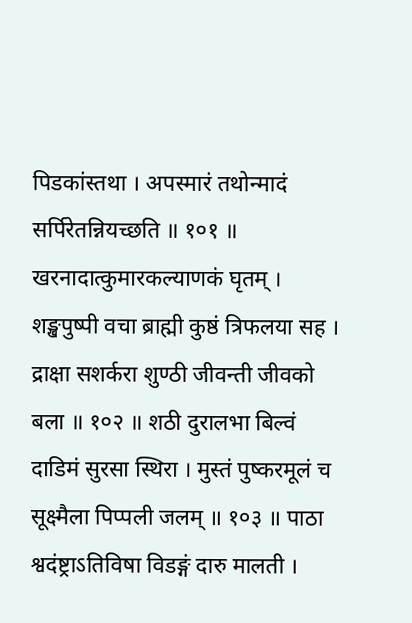पिडकांस्तथा । अपस्मारं तथोन्मादं सर्पिरेतन्नियच्छति ॥ १०१ ॥ खरनादात्कुमारकल्याणकं घृतम् । शङ्खपुष्पी वचा ब्राह्मी कुष्ठं त्रिफलया सह । द्राक्षा सशर्करा शुण्ठी जीवन्ती जीवको बला ॥ १०२ ॥ शठी दुरालभा बिल्वं दाडिमं सुरसा स्थिरा । मुस्तं पुष्करमूलं च सूक्ष्मैला पिप्पली जलम् ॥ १०३ ॥ पाठा श्वदंष्ट्राऽतिविषा विडङ्गं दारु मालती ।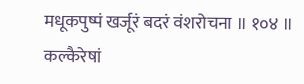मधूकपुष्पं खर्जूरं बदरं वंशरोचना ॥ १०४ ॥ कल्कैरेषां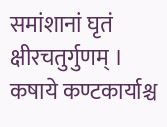समांशानां घृतं क्षीरचतुर्गुणम् । कषाये कण्टकार्याश्च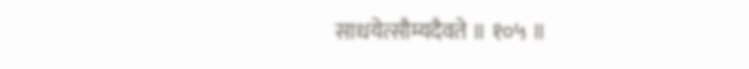साधयेत्सौम्यदैवते ॥ १०५ ॥